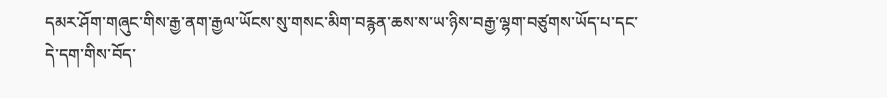དམར་ཤོག་གཞུང་གིས་རྒྱ་ནག་རྒྱལ་ཡོངས་སུ་གསང་མིག་བརྙན་ཆས་ས་ཡ་ཉིས་བརྒྱ་ལྷག་བཙུགས་ཡོད་པ་དང་དེ་དག་གིས་བོད་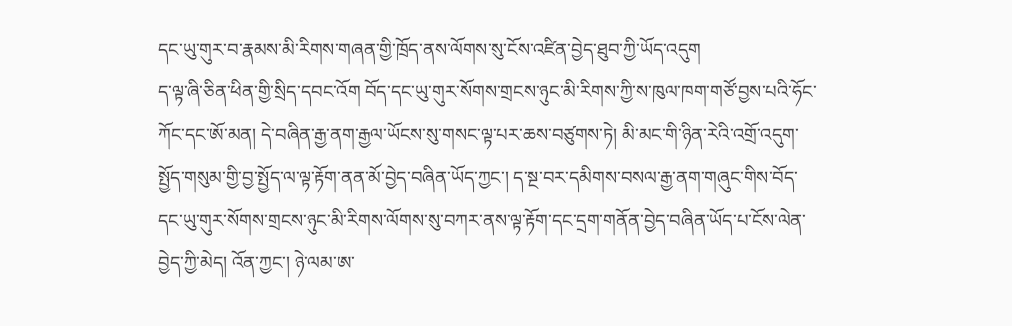དང་ཡུ་གུར་བ་རྣམས་མི་རིགས་གཞན་གྱི་ཁྲོད་ནས་ལོགས་སུ་ངོས་འཛིན་བྱེད་ཐུབ་ཀྱི་ཡོད་འདུག
ད་ལྟ་ཞི་ཅིན་ཕིན་གྱི་སྲིད་དབང་འོག བོད་དང་ཡུ་གུར་སོགས་གྲངས་ཉུང་མི་རིགས་ཀྱི་ས་ཁུལ་ཁག་གཙོ་བྱས་པའི་ཧོང་ཀོང་དང་ཨོ་མན། དེ་བཞིན་རྒྱ་ནག་རྒྱལ་ཡོངས་སུ་གསང་ལྟ་པར་ཆས་བཙུགས་ཏེ། མི་མང་གི་ཉིན་རེའི་འགྲོ་འདུག་སྤྱོད་གསུམ་གྱི་བྱ་སྤྱོད་ལ་ལྟ་རྟོག་ནན་མོ་བྱེད་བཞིན་ཡོད་ཀྱང་། ད་སྔ་བར་དམིགས་བསལ་རྒྱ་ནག་གཞུང་གིས་བོད་དང་ཡུ་གུར་སོགས་གྲངས་ཉུང་མི་རིགས་ལོགས་སུ་བཀར་ནས་ལྟ་རྟོག་དང་དྲག་གནོན་བྱེད་བཞིན་ཡོད་པ་ངོས་ལེན་བྱེད་ཀྱི་མེད། འོན་ཀྱང་། ཉེ་ལམ་ཨ་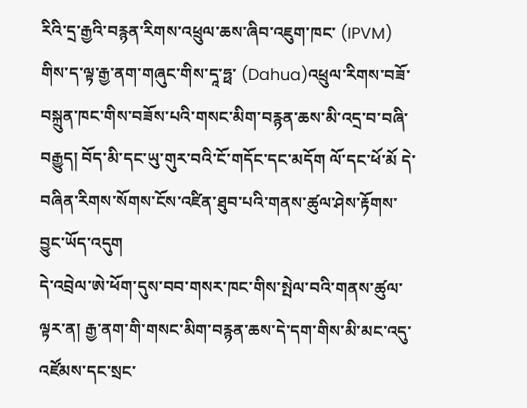རིའི་དྲ་རྒྱའི་བརྙན་རིགས་འཕྲུལ་ཆས་ཞིབ་འཇུག་ཁང་ (IPVM) གིས་ད་ལྟ་རྒྱ་ནག་གཞུང་གིས་དཱ་ཧྥ་ (Dahua)འཕྲུལ་རིགས་བཟོ་བསྐྲུན་ཁང་གིས་བཟོས་པའི་གསང་མིག་བརྙན་ཆས་མི་འདྲ་བ་བཞི་བརྒྱུད། བོད་མི་དང་ཡུ་གུར་བའི་ངོ་གདོང་དང་མདོག ལོ་དང་ཕོ་མོ དེ་བཞིན་རིགས་སོགས་ངོས་འཛིན་ཐུབ་པའི་གནས་ཚུལ་ཤེས་རྟོགས་བྱུང་ཡོད་འདུག
དེ་འབྲེལ་ཨེ་ཕོག་དུས་བབ་གསར་ཁང་གིས་སྤེལ་བའི་གནས་ཚུལ་ལྟར་ན། རྒྱ་ནག་གི་གསང་མིག་བརྙན་ཆས་དེ་དག་གིས་མི་མང་འདུ་འཛོམས་དང་སྲང་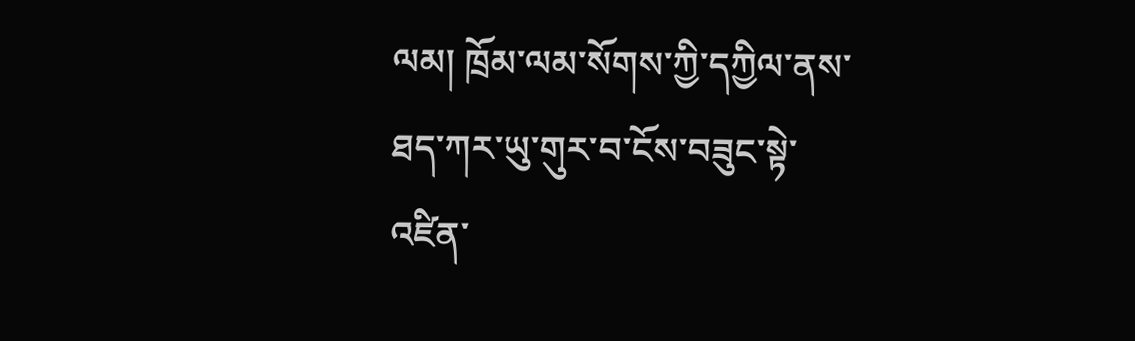ལམ། ཁྲོམ་ལམ་སོགས་ཀྱི་དཀྱིལ་ནས་ཐད་ཀར་ཡུ་གུར་བ་ངོས་བཟུང་སྟེ་འཛིན་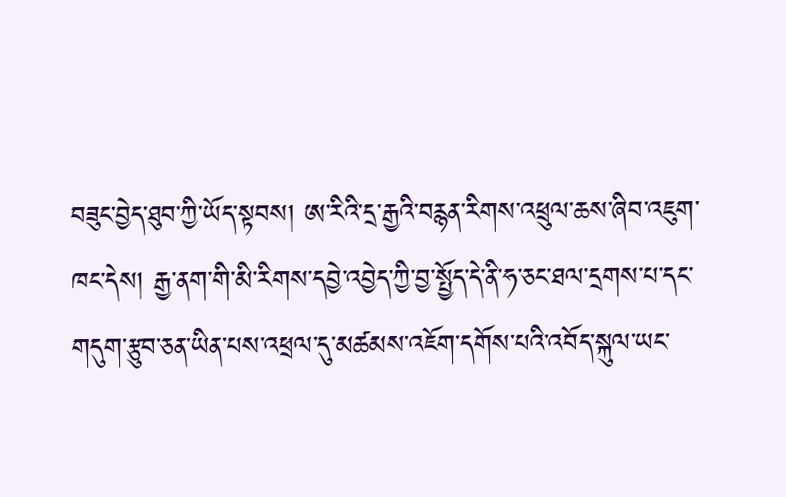བཟུང་བྱེད་ཐུབ་ཀྱི་ཡོད་སྟབས། ཨ་རིའི་དྲ་རྒྱའི་བརྙན་རིགས་འཕྲུལ་ཆས་ཞིབ་འཇུག་ཁང་དེས། རྒྱ་ནག་གི་མི་རིགས་དབྱེ་འབྱེད་ཀྱི་བྱ་སྤྱོད་དེ་ནི་ཧ་ཅང་ཐལ་དྲགས་པ་དང་གདུག་རྩུབ་ཅན་ཡིན་པས་འཕྲལ་དུ་མཚམས་འཇོག་དགོས་པའི་འབོད་སྐུལ་ཡང་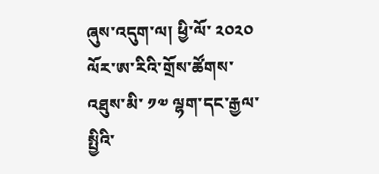ཞུས་འདུག་ལ། ཕྱི་ལོ་ ༢༠༢༠ ལོར་ཨ་རིའི་གྲོས་ཚོགས་འཐུས་མི་ ༡༧ ལྷག་དང་རྒྱལ་སྤྱིའི་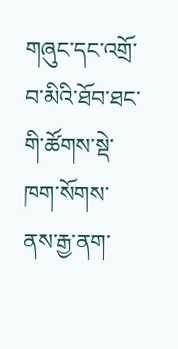གཞུང་དང་འགྲོ་བ་མིའི་ཐོབ་ཐང་གི་ཚོགས་སྡེ་ཁག་སོགས་ནས་རྒྱ་ནག་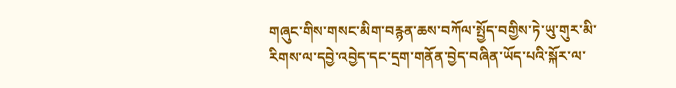གཞུང་གིས་གསང་མིག་བརྙན་ཆས་བཀོལ་སྤྱོད་བགྱིས་ཏེ་ཡུ་གུར་མི་རིགས་ལ་དབྱེ་འབྱེད་དང་དྲག་གནོན་བྱེད་བཞིན་ཡོད་པའི་སྐོར་ལ་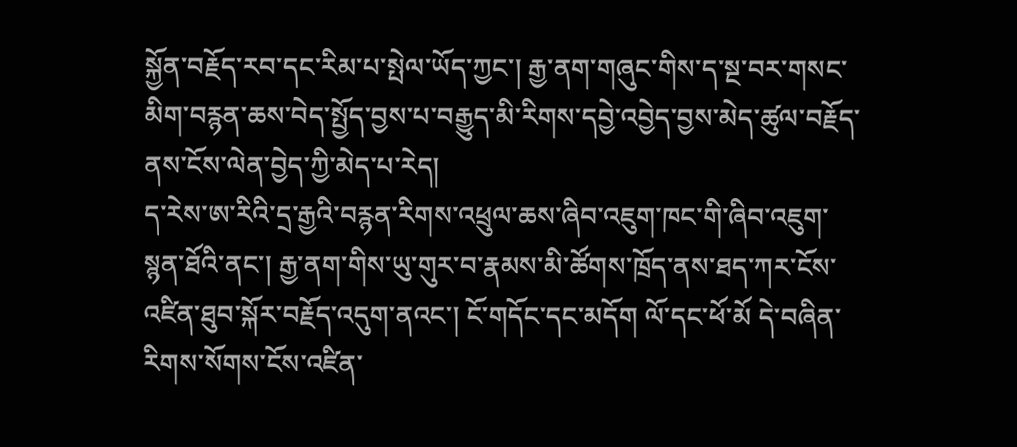སྐྱོན་བརྗོད་རབ་དང་རིམ་པ་སྤེལ་ཡོད་ཀྱང་། རྒྱ་ནག་གཞུང་གིས་ད་སྔ་བར་གསང་མིག་བརྙན་ཆས་བེད་སྤྱོད་བྱས་པ་བརྒྱུད་མི་རིགས་དབྱེ་འབྱེད་བྱས་མེད་ཚུལ་བརྗོད་ནས་ངོས་ལེན་བྱེད་ཀྱི་མེད་པ་རེད།
ད་རེས་ཨ་རིའི་དྲ་རྒྱའི་བརྙན་རིགས་འཕྲུལ་ཆས་ཞིབ་འཇུག་ཁང་གི་ཞིབ་འཇུག་སྙན་ཐོའི་ནང་། རྒྱ་ནག་གིས་ཡུ་གུར་བ་རྣམས་མི་ཚོགས་ཁྲོད་ནས་ཐད་ཀར་ངོས་འཛིན་ཐུབ་སྐོར་བརྗོད་འདུག་ནའང་། ངོ་གདོང་དང་མདོག ལོ་དང་ཕོ་མོ དེ་བཞིན་རིགས་སོགས་ངོས་འཛིན་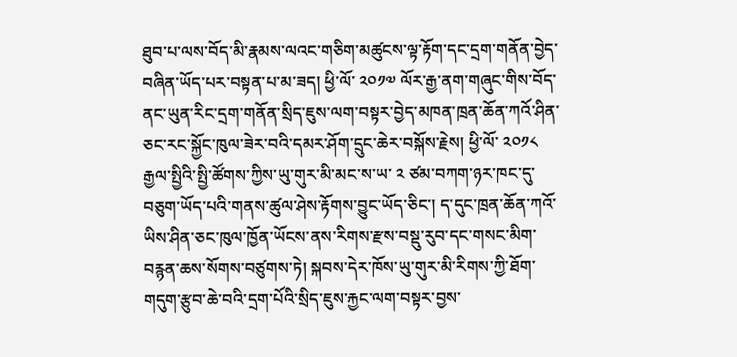ཐུབ་པ་ལས་བོད་མི་རྣམས་ལའང་གཅིག་མཚུངས་ལྟ་རྟོག་དང་དྲག་གནོན་བྱེད་བཞིན་ཡོད་པར་བསྟན་པ་མ་ཟད། ཕྱི་ལོ་ ༢༠༡༧ ལོར་རྒྱ་ནག་གཞུང་གིས་བོད་ནང་ཡུན་རིང་དྲག་གནོན་སྲིད་ཇུས་ལག་བསྟར་བྱེད་མཁན་ཁྲན་ཆོན་ཀའོ་ཤིན་ཅང་རང་སྐྱོང་ཁུལ་ཟེར་བའི་དམར་ཤོག་དྲུང་ཆེར་བསྐོས་རྗེས། ཕྱི་ལོ་ ༢༠༡༨ རྒྱལ་སྤྱིའི་སྤྱི་ཚོགས་ཀྱིས་ཡུ་གུར་མི་མང་ས་ཡ་ ༢ ཙམ་བཀག་ཉར་ཁང་དུ་བཅུག་ཡོད་པའི་གནས་ཚུལ་ཤེས་རྟོགས་བྱུང་ཡོད་ཅིང་། ད་དུང་ཁྲན་ཆོན་ཀའོ་ཡིས་ཤིན་ཅང་ཁུལ་ཁྱོན་ཡོངས་ནས་རིགས་རྫས་བསྡུ་རུབ་དང་གསང་མིག་བརྙན་ཆས་སོགས་བཙུགས་ཏེ། སྐབས་དེར་ཁོས་ཡུ་གུར་མི་རིགས་ཀྱི་ཐོག་གདུག་རྩུབ་ཆེ་བའི་དྲག་པོའི་སྲིད་ཇུས་རྐྱང་ལག་བསྟར་བྱས་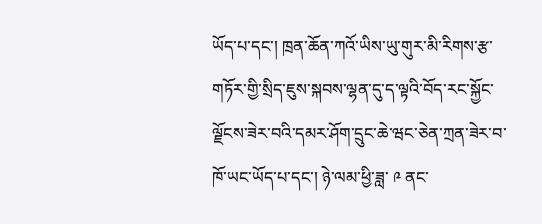ཡོད་པ་དང་། ཁྲན་ཆོན་ཀའོ་ཡིས་ཡུ་གུར་མི་རིགས་རྩ་གཏོར་གྱི་སྲིད་ཇུས་སྐབས་ལྷན་དུ་ད་ལྟའི་བོད་རང་སྐྱོང་ལྗོངས་ཟེར་བའི་དམར་ཤོག་དྲུང་ཆེ་ཝང་ཅེན་ཀྲན་ཟེར་བ་ཁོ་ཡང་ཡོད་པ་དང་། ཉེ་ལམ་ཕྱི་ཟླ་ ༩ ནང་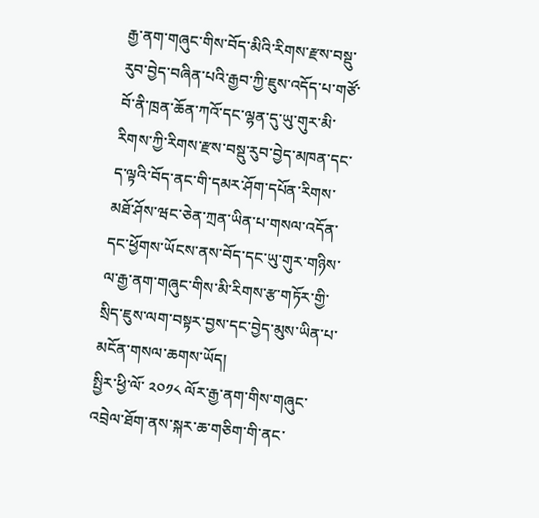རྒྱ་ནག་གཞུང་གིས་བོད་མིའི་རིགས་རྫས་བསྡུ་རུབ་བྱེད་བཞིན་པའི་རྒྱབ་ཀྱི་ཇུས་འདོད་པ་གཙོ་བོ་ནི་ཁྲན་ཆོན་ཀའོ་དང་ལྷན་དུ་ཡུ་གུར་མི་རིགས་ཀྱི་རིགས་རྫས་བསྡུ་རུབ་བྱེད་མཁན་དང་ད་ལྟའི་བོད་ནང་གི་དམར་ཤོག་དཔོན་རིགས་མཐོ་ཤོས་ཝང་ཅེན་ཀྲན་ཡིན་པ་གསལ་འདོན་དང་ཕྱོགས་ཡོངས་ནས་བོད་དང་ཡུ་གུར་གཉིས་ལ་རྒྱ་ནག་གཞུང་གིས་མི་རིགས་རྩ་གཏོར་གྱི་སྲིད་ཇུས་ལག་བསྟར་བྱས་དང་བྱེད་མུས་ཡིན་པ་མངོན་གསལ་ཆགས་ཡོད།
སྤྱིར་ཕྱི་ལོ་ ༢༠༡༨ ལོར་རྒྱ་ནག་གིས་གཞུང་འབྲེལ་ཐོག་ནས་སྐར་ཆ་གཅིག་གི་ནང་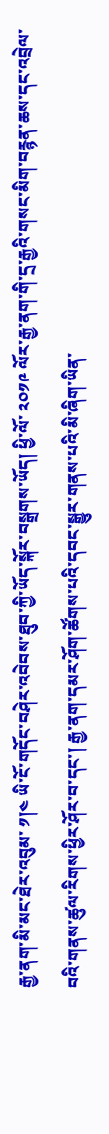རྒྱ་ནག་མི་མང་ཐེར་འབུམ་ ༡།༤ ཡི་ངོ་གདོང་བཤེར་འབེབས་ཐུབ་ཀྱི་ཡོད་སྐོར་བསྒྲགས་ཡོད། ཕྱི་ལོ་ ༢༠༡༩ ལོར་རྒྱ་ནག་གི་དྲ་རྒྱའི་གསང་མིག་བརྙན་ཆས་དང་འབྲེལ་བའི་གནས་ཚུལ་རིགས་ཕྱིར་ཤོར་བ་དང་། རྒྱ་ནག་དམར་ཤོག་ཚོགས་པའི་དབང་སྒྱུར་གནས་པའི་མི་ཞིག་ཡིན་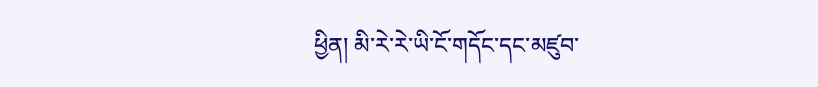ཕྱིན། མི་རེ་རེ་ཡི་ངོ་གདོང་དང་མཛུབ་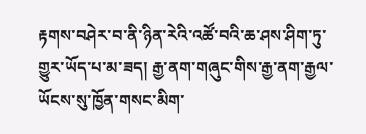རྟགས་བཤེར་བ་ནི་ཉིན་རེའི་འཚོ་བའི་ཆ་ཤས་ཤིག་ཏུ་གྱུར་ཡོད་པ་མ་ཟད། རྒྱ་ནག་གཞུང་གིས་རྒྱ་ནག་རྒྱལ་ཡོངས་སུ་ཁྱོན་གསང་མིག་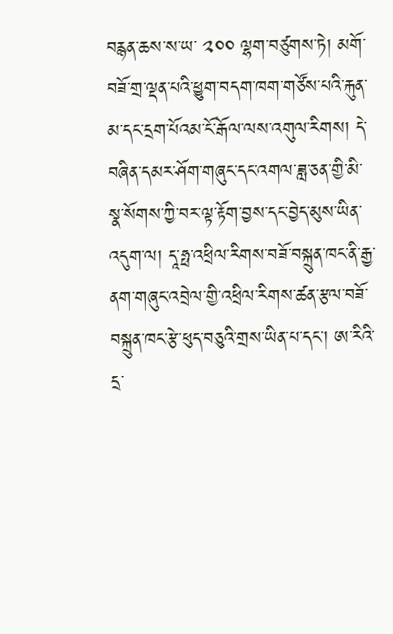བརྙན་ཆས་ས་ཡ་ ༢༠༠ ལྷག་བཙུགས་ཏེ། མགོ་བཟོ་གྲ་ལྡན་པའི་ཕྱུག་བདག་ཁག་གཙོས་པའི་རྐུན་མ་དང་དྲག་པོའམ་ངོ་རྒོལ་ལས་འགུལ་རིགས། དེ་བཞིན་དམར་ཤོག་གཞུང་དང་འགལ་ཟླ་ཅན་གྱི་མི་སྣ་སོགས་ཀྱི་བར་ལྟ་རྟོག་བྱས་དང་བྱེད་མུས་ཡིན་འདུག་ལ། དཱ་ཧྥ་འཕྲིལ་རིགས་བཟོ་བསྐྲུན་ཁང་ནི་རྒྱ་ནག་གཞུང་འབྲེལ་གྱི་འཕྲིལ་རིགས་ཚན་རྩལ་བཟོ་བསྐྲུན་ཁང་རྩེ་ཕུད་བཅུའི་གྲས་ཡིན་པ་དང་། ཨ་རིའི་དྲ་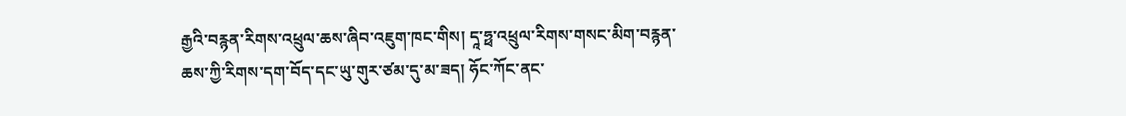རྒྱའི་བརྙན་རིགས་འཕྲུལ་ཆས་ཞིབ་འཇུག་ཁང་གིས། དཱ་ཧྥ་འཕྲུལ་རིགས་གསང་མིག་བརྙན་ཆས་ཀྱི་རིགས་དག་བོད་དང་ཡུ་གུར་ཙམ་དུ་མ་ཟད། ཧོང་ཀོང་ནང་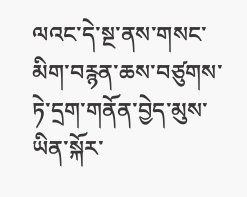ལའང་དེ་སྔ་ནས་གསང་མིག་བརྙན་ཆས་བཙུགས་ཏེ་དྲག་གནོན་བྱེད་མུས་ཡིན་སྐོར་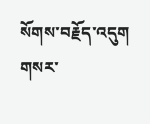སོགས་བརྗོད་འདུག
གསར་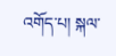འགོད་པ། སྐལ་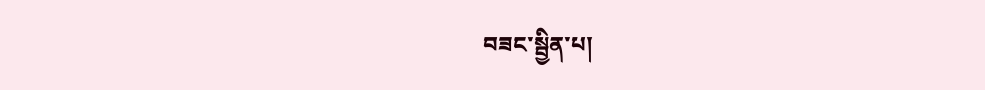བཟང་སྦྱིན་པ།